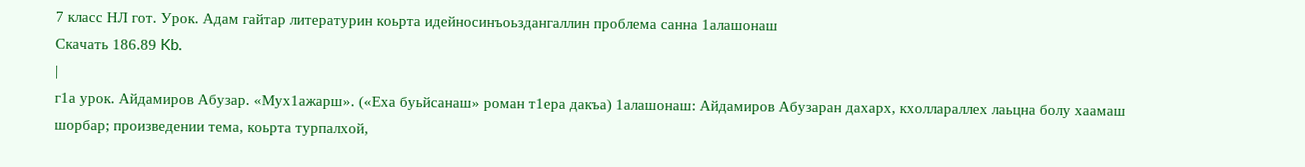7 класс НЛ гот. Урок. Адам гайтар литературин коьрта идейносинъоьздангаллин проблема санна 1алашонаш
Скачать 186.89 Kb.
|
г1а урок. Айдамиров Абузар. «Мух1ажарш». («Еха буьйсанаш» роман т1ера дакъа) 1алашонаш: Айдамиров Абузаран дахарх, кхоллараллех лаьцна болу хаамаш шорбар; произведении тема, коьрта турпалхой,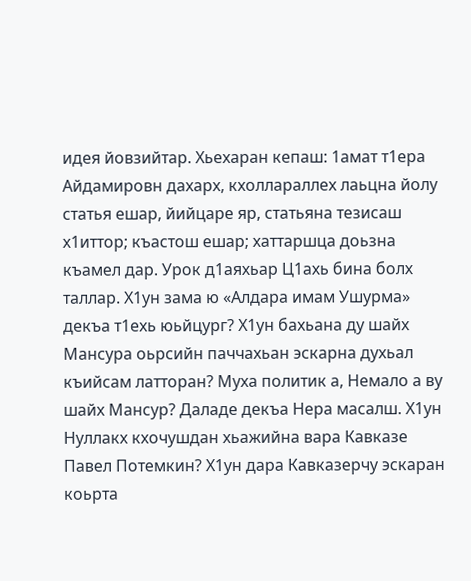идея йовзийтар. Хьехаран кепаш: 1амат т1ера Айдамировн дахарх, кхоллараллех лаьцна йолу статья ешар, йийцаре яр, статьяна тезисаш х1иттор; къастош ешар; хаттаршца доьзна къамел дар. Урок д1аяхьар Ц1ахь бина болх таллар. Х1ун зама ю «Алдара имам Ушурма» декъа т1ехь юьйцург? Х1ун бахьана ду шайх Мансура оьрсийн паччахьан эскарна духьал къийсам латторан? Муха политик а, Немало а ву шайх Мансур? Даладе декъа Нера масалш. Х1ун Нуллакх кхочушдан хьажийна вара Кавказе Павел Потемкин? Х1ун дара Кавказерчу эскаран коьрта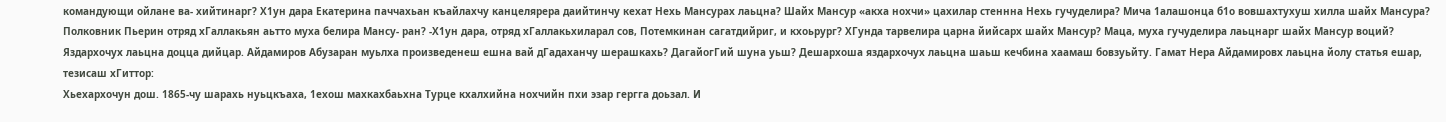командующи ойлане ва- хийтинарг? Х1ун дара Екатерина паччахьан къайлахчу канцелярера даийтинчу кехат Нехь Мансурах лаьцна? Шайх Мансур «акха нохчи» цахилар стеннна Нехь гучуделира? Мича 1алашонца б1о вовшахтухуш хилла шайх Мансура? Полковник Пьерин отряд хГаллакьян аьтто муха белира Мансу- ран? -Х1ун дара, отряд хГаллакьхиларал сов, Потемкинан сагатдийриг, и кхоьрург? ХГунда тарвелира царна йийсарх шайх Мансур? Маца, муха гучуделира лаьцнарг шайх Мансур воций? Яздархочух лаьцна доцца дийцар. Айдамиров Абузаран муьлха произведенеш ешна вай дГадаханчу шерашкахь? ДагайогГий шуна уьш? Дешархоша яздархочух лаьцна шаьш кечбина хаамаш бовзуьйту. Гамат Нера Айдамировх лаьцна йолу статья ешар, тезисаш хГиттор:
Хьехархочун дош. 1865-чу шарахь нуьцкъаха, 1ехош махкахбаьхна Турце кхалхийна нохчийн пхи эзар гергга доьзал. И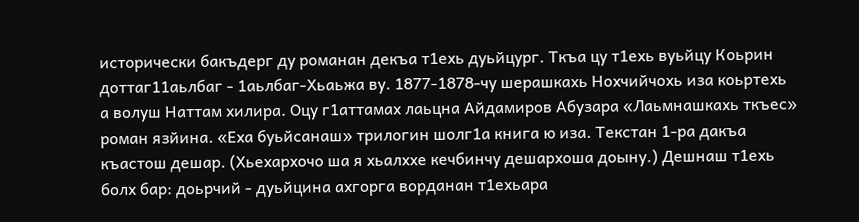исторически бакъдерг ду романан декъа т1ехь дуьйцург. Ткъа цу т1ехь вуьйцу Коьрин доттаг11аьлбаг - 1аьлбаг-Хьаьжа ву. 1877-1878-чу шерашкахь Нохчийчохь иза коьртехь а волуш Наттам хилира. Оцу г1аттамах лаьцна Айдамиров Абузара «Лаьмнашкахь ткъес» роман язйина. «Еха буьйсанаш» трилогин шолг1а книга ю иза. Текстан 1-ра дакъа къастош дешар. (Хьехархочо ша я хьалххе кечбинчу дешархоша доыну.) Дешнаш т1ехь болх бар: доьрчий - дуьйцина ахгорга ворданан т1ехьара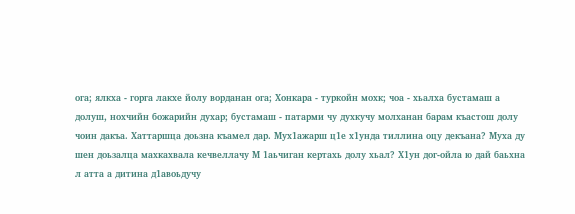ога; ялкха - горга лакхе йолу ворданан ога; Хонкара - туркойн мохк; чоа - хьалха бустамаш а долуш, нохчийн божарийн духар; бустамаш - патарми чу духкучу молханан барам къастош долу чоин дакъа. Хаттаршца доьзна къамел дар. Мух1ажарш ц1е х1унда тиллина оцу декъана? Муха ду шен доьзалца махкахвала кечвеллачу М 1аьчиган кертахь долу хьал? Х1ун дог-ойла ю дай баьхна л атта а дитина д1авоьдучу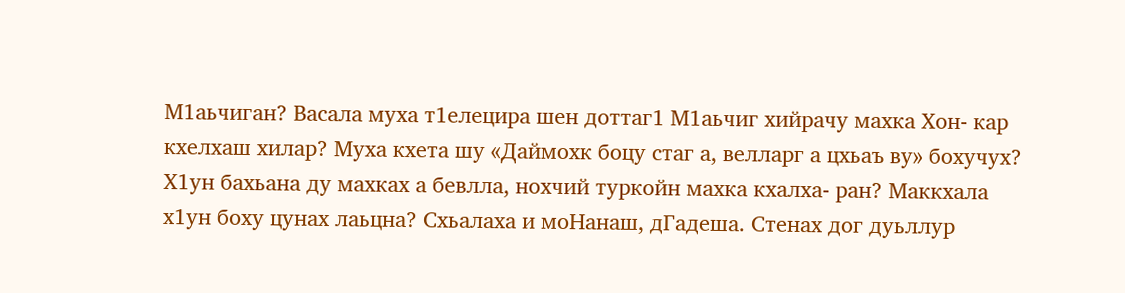М1аьчиган? Васала муха т1елецира шен доттаг1 М1аьчиг хийрачу махка Хон- кар кхелхаш хилар? Муха кхета шу «Даймохк боцу стаг а, велларг а цхьаъ ву» бохучух? Х1ун бахьана ду махках а бевлла, нохчий туркойн махка кхалха- ран? Маккхала х1ун боху цунах лаьцна? Схьалаха и моНанаш, дГадеша. Стенах дог дуьллур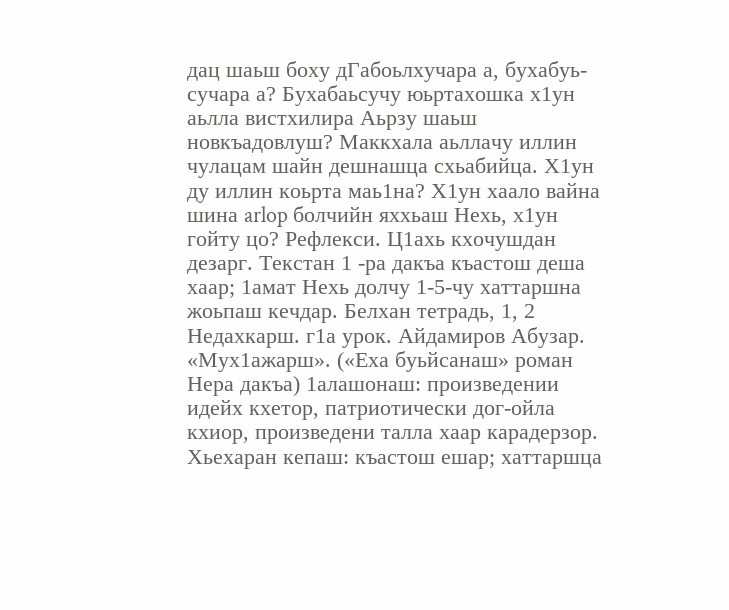дац шаьш боху дГабоьлхучара а, бухабуь- сучара а? Бухабаьсучу юьртахошка х1ун аьлла вистхилира Аьрзу шаьш новкъадовлуш? Маккхала аьллачу иллин чулацам шайн дешнашца схьабийца. Х1ун ду иллин коьрта маь1на? Х1ун хаало вайна шина arlop болчийн яххьаш Нехь, х1ун гойту цо? Рефлекси. Ц1ахь кхочушдан дезарг. Текстан 1 -ра дакъа къастош деша хаар; 1амат Нехь долчу 1-5-чу хаттаршна жоьпаш кечдар. Белхан тетрадь, 1, 2 Недахкарш. г1а урок. Айдамиров Абузар. «Мух1ажарш». («Еха буьйсанаш» роман Нера дакъа) 1алашонаш: произведении идейх кхетор, патриотически дог-ойла кхиор, произведени талла хаар карадерзор. Хьехаран кепаш: къастош ешар; хаттаршца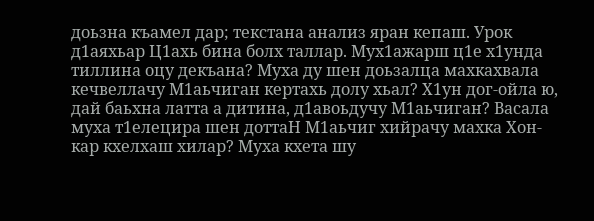доьзна къамел дар; текстана анализ яран кепаш. Урок д1аяхьар Ц1ахь бина болх таллар. Мух1ажарш ц1е х1унда тиллина оцу декъана? Муха ду шен доьзалца махкахвала кечвеллачу М1аьчиган кертахь долу хьал? Х1ун дог-ойла ю, дай баьхна латта а дитина, д1авоьдучу М1аьчиган? Васала муха т1елецира шен доттаН М1аьчиг хийрачу махка Хон- кар кхелхаш хилар? Муха кхета шу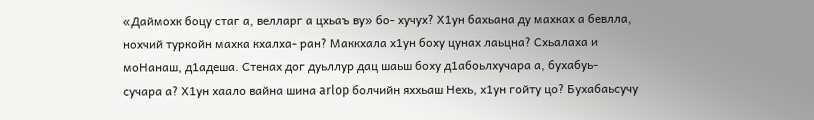«Даймохк боцу стаг а, велларг а цхьаъ ву» бо- хучух? Х1ун бахьана ду махках а бевлла, нохчий туркойн махка кхалха- ран? Маккхала х1ун боху цунах лаьцна? Схьалаха и моНанаш, д1адеша. Стенах дог дуьллур дац шаьш боху д1абоьлхучара а, бухабуь- сучара а? Х1ун хаало вайна шина arlop болчийн яххьаш Нехь, х1ун гойту цо? Бухабаьсучу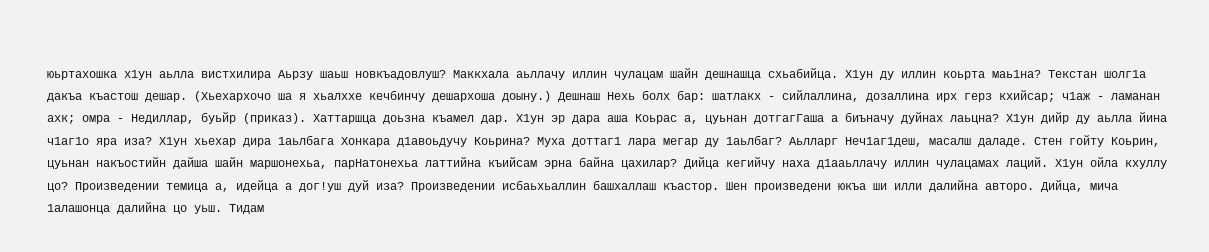юьртахошка х1ун аьлла вистхилира Аьрзу шаьш новкъадовлуш? Маккхала аьллачу иллин чулацам шайн дешнашца схьабийца. Х1ун ду иллин коьрта маь1на? Текстан шолг1а дакъа къастош дешар. (Хьехархочо ша я хьалххе кечбинчу дешархоша доыну.) Дешнаш Нехь болх бар: шатлакх - сийлаллина, дозаллина ирх герз кхийсар; ч1аж - ламанан ахк; омра - Недиллар, буьйр (приказ). Хаттаршца доьзна къамел дар. Х1ун эр дара аша Коьрас а, цуьнан дотгагГаша а биъначу дуйнах лаьцна? Х1ун дийр ду аьлла йина ч1аг1о яра иза? Х1ун хьехар дира 1аьлбага Хонкара д1авоьдучу Коьрина? Муха доттаг1 лара мегар ду 1аьлбаг? Аьлларг Неч1аг1деш, масалш даладе. Стен гойту Коьрин, цуьнан накъостийн дайша шайн маршонехьа, парНатонехьа латтийна къийсам эрна байна цахилар? Дийца кегийчу наха д1ааьллачу иллин чулацамах лаций. Х1ун ойла кхуллу цо? Произведении темица а, идейца а дог!уш дуй иза? Произведении исбаьхьаллин башхаллаш къастор. Шен произведени юкъа ши илли далийна авторо. Дийца, мича 1алашонца далийна цо уьш. Тидам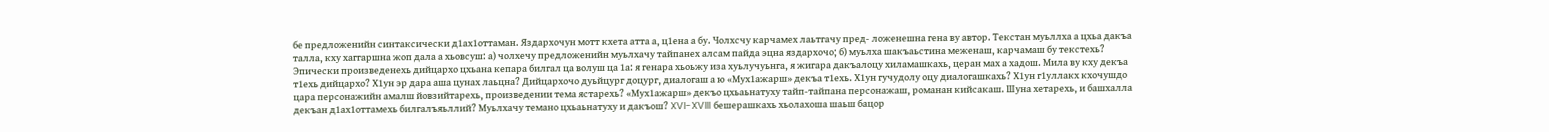бе предложенийн синтаксически д1ах1оттаман. Яздархочун мотт кхета атта а, ц1ена а бу. Чолхсчу карчамех лаьтгачу пред- ложенешна гена ву автор. Текстан муьллха а цхьа дакъа талла, кху хаггаршна жоп дала а хьовсуш: а) чолхечу предложенийн муьлхачу тайпанех алсам пайда эцна яздархочо; б) муьлха шакъаьстина меженаш, карчамаш бу текстехь? Эпически произведенехь дийцархо цхьана кепара билгал ца волуш ца 1а: я генара хьоьжу иза хуьлучуьнга, я жигара дакъалоцу хиламашкахь, церан мах а хадош. Мила ву кху декъа т1ехь дийцархо? Х1ун эр дара аша цунах лаьцна? Дийцархочо дуьйцург доцург, диалогаш а ю «Мух1ажарш» декъа т1ехь. Х1ун гучудолу оцу диалогашкахь? Х1ун г1уллакх кхочушдо цара персонажийн амалш йовзийтарехь, произведении тема ястарехь? «Мух1ажарш» декъо цхьаьнатуху тайп-тайпана персонажаш, романан кийсакаш. Шуна хетарехь, и башхалла декъан д1ах1оттамехь билгалъяьллий? Муьлхачу темано цхьаьнатуху и дакъош? XVI-XVIII бешерашкахь хьолахоша шаьш бацор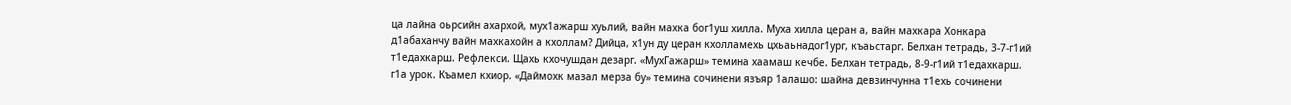ца лайна оьрсийн ахархой, мух1ажарш хуьлий, вайн махка бог1уш хилла. Муха хилла церан а, вайн махкара Хонкара д1абаханчу вайн махкахойн а кхоллам? Дийца, х1ун ду церан кхолламехь цхьаьнадог1ург, къаьстарг. Белхан тетрадь, 3-7-г1ий т1едахкарш. Рефлекси. Щахь кхочушдан дезарг. «МухГажарш» темина хаамаш кечбе. Белхан тетрадь, 8-9-г1ий т1едахкарш. г1а урок. Къамел кхиор. «Даймохк мазал мерза бу» темина сочинени язъяр 1алашо: шайна девзинчунна т1ехь сочинени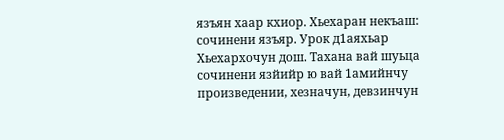язъян хаар кхиор. Хьехаран некъаш: сочинени язъяр. Урок д1аяхьар Хьехархочун дош. Тахана вай шуьца сочинени язйийр ю вай 1амийнчу произведении, хезначун, девзинчун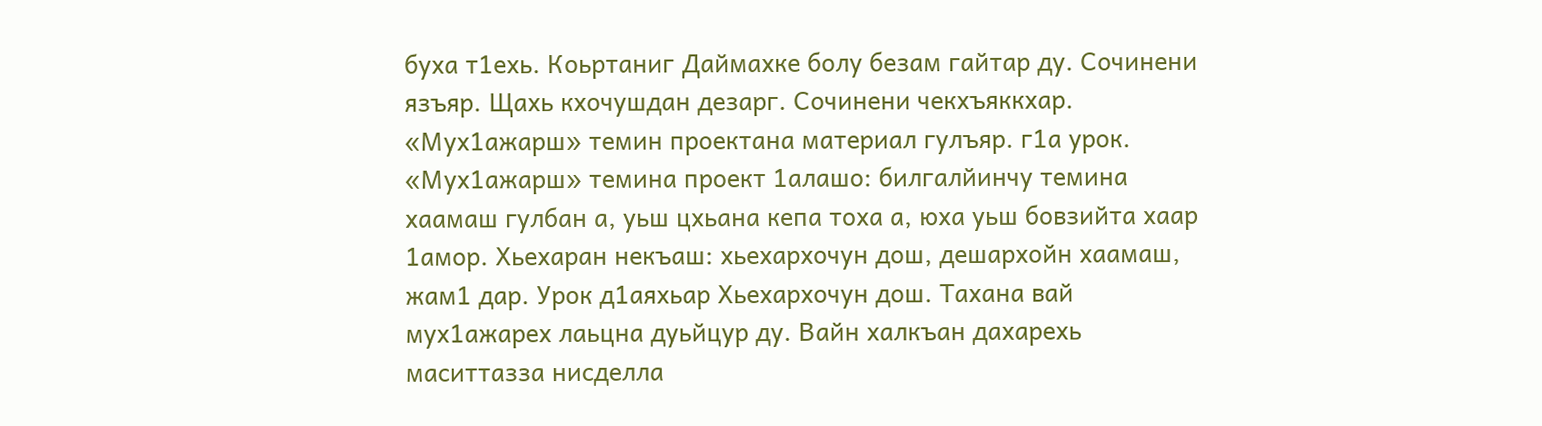буха т1ехь. Коьртаниг Даймахке болу безам гайтар ду. Сочинени язъяр. Щахь кхочушдан дезарг. Сочинени чекхъяккхар. «Мух1ажарш» темин проектана материал гулъяр. г1а урок. «Мух1ажарш» темина проект 1алашо: билгалйинчу темина хаамаш гулбан а, уьш цхьана кепа тоха а, юха уьш бовзийта хаар 1амор. Хьехаран некъаш: хьехархочун дош, дешархойн хаамаш, жам1 дар. Урок д1аяхьар Хьехархочун дош. Тахана вай мух1ажарех лаьцна дуьйцур ду. Вайн халкъан дахарехь маситтазза нисделла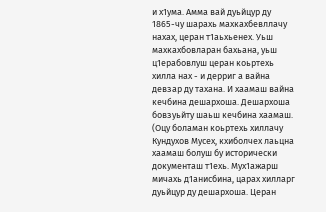и х1ума. Амма вай дуьйцур ду 1865-чу шарахь махкахбевллачу нахах, церан т1аьхьенех. Уьш махкахбовларан бахьана, уьш ц1ерабовлуш церан коьртехь хилла нах - и дерриг а вайна девзар ду тахана. И хаамаш вайна кечбина дешархоша. Дешархоша бовзуьйту шаьш кечбина хаамаш. (Оцу боламан коьртехь хиллачу Кундухов Мусех, кхиболчех лаьцна хаамаш болуш бу исторически документаш т1ехь. Мух1ажарш мичахь д1анисбина, царах хилларг дуьйцур ду дешархоша. Церан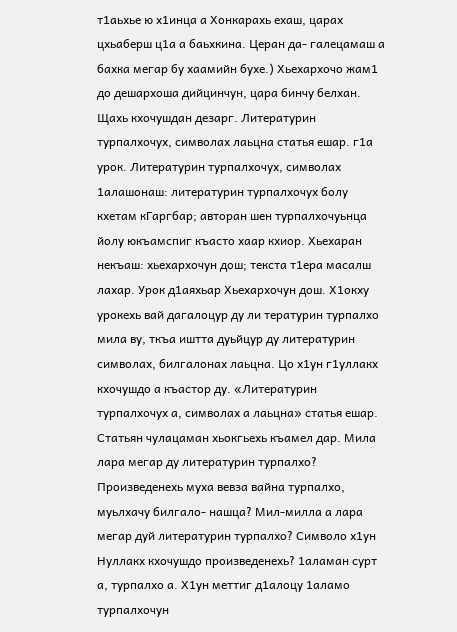т1аьхье ю х1инца а Хонкарахь ехаш, царах цхьаберш ц1а а баьхкина. Церан да- галецамаш а бахка мегар бу хаамийн бухе.) Хьехархочо жам1 до дешархоша дийцинчун, цара бинчу белхан. Щахь кхочушдан дезарг. Литературин турпалхочух, символах лаьцна статья ешар. г1а урок. Литературин турпалхочух, символах 1алашонаш: литературин турпалхочух болу кхетам кГаргбар; авторан шен турпалхочуьнца йолу юкъамспиг къасто хаар кхиор. Хьехаран некъаш: хьехархочун дош; текста т1ера масалш лахар. Урок д1аяхьар Хьехархочун дош. Х1окху урокехь вай дагалоцур ду ли тературин турпалхо мила ву, ткъа иштта дуьйцур ду литературин символах, билгалонах лаьцна. Цо х1ун г1уллакх кхочушдо а къастор ду. «Литературин турпалхочух а, символах а лаьцна» статья ешар. Статьян чулацаман хьокгьехь къамел дар. Мила лара мегар ду литературин турпалхо? Произведенехь муха вевза вайна турпалхо, муьлхачу билгало- нашца? Мил-милла а лара мегар дуй литературин турпалхо? Символо х1ун Нуллакх кхочушдо произведенехь? 1аламан сурт а, турпалхо а. Х1ун меттиг д1алоцу 1аламо турпалхочун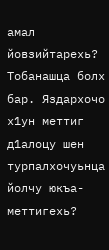амал йовзийтарехь? Тобанашца болх бар. Яздархочо х1ун меттиг д1алоцу шен турпалхочуьнца йолчу юкъа- меттигехь?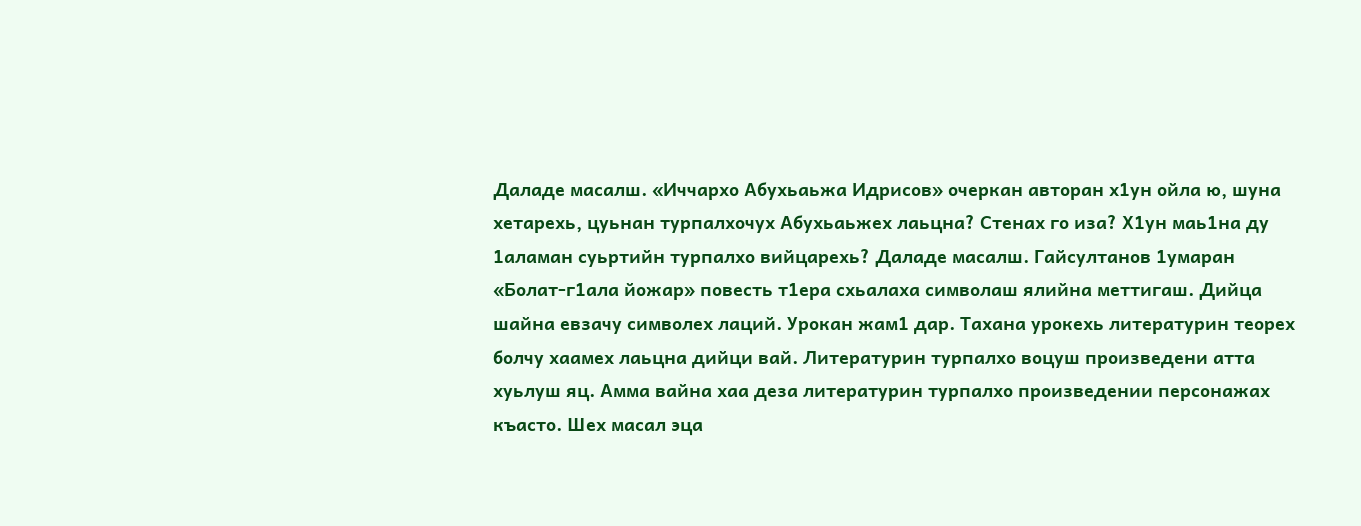Даладе масалш. «Иччархо Абухьаьжа Идрисов» очеркан авторан х1ун ойла ю, шуна хетарехь, цуьнан турпалхочух Абухьаьжех лаьцна? Стенах го иза? Х1ун маь1на ду 1аламан суьртийн турпалхо вийцарехь? Даладе масалш. Гайсултанов 1умаран «Болат-г1ала йожар» повесть т1ера схьалаха символаш ялийна меттигаш. Дийца шайна евзачу символех лаций. Урокан жам1 дар. Тахана урокехь литературин теорех болчу хаамех лаьцна дийци вай. Литературин турпалхо воцуш произведени атта хуьлуш яц. Амма вайна хаа деза литературин турпалхо произведении персонажах къасто. Шех масал эца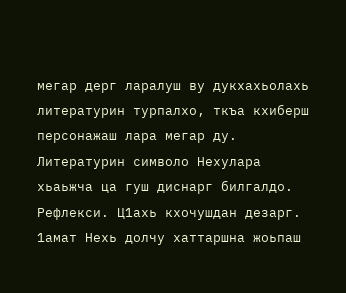мегар дерг ларалуш ву дукхахьолахь литературин турпалхо, ткъа кхиберш персонажаш лара мегар ду. Литературин символо Нехулара хьаьжча ца гуш диснарг билгалдо. Рефлекси. Ц1ахь кхочушдан дезарг. 1амат Нехь долчу хаттаршна жоьпаш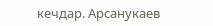кечдар. Арсанукаев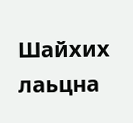Шайхих лаьцна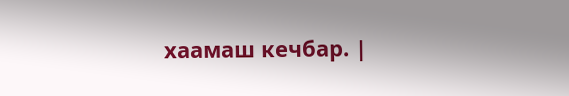хаамаш кечбар. |